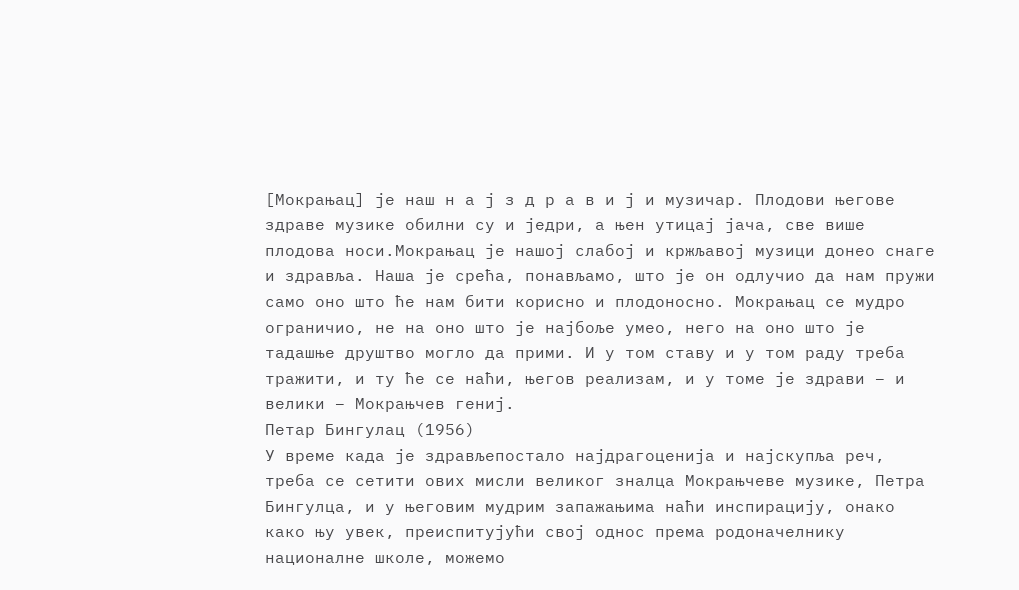[Мокрањац] је наш н а ј з д р а в и ј и музичар. Плодови његове здраве музике обилни су и једри, а њен утицај јача, све више плодова носи.Мокрањац је нашој слабој и кржљавој музици донео снаге и здравља. Наша је срећа, понављамо, што је он одлучио да нам пружи само оно што ће нам бити корисно и плодоносно. Мокрањац се мудро ограничио, не на оно што је најбоље умео, него на оно што је тадашње друштво могло да прими. И у том ставу и у том раду треба тражити, и ту ће се наћи, његов реализам, и у томе је здрави – и велики – Мокрањчев гениј.
Петар Бингулац (1956)
У време када је здрављепостало најдрагоценија и најскупља реч, треба се сетити ових мисли великог зналца Мокрањчеве музике, Петра Бингулца, и у његовим мудрим запажањима наћи инспирацију, онако како њу увек, преиспитујући свој однос према родоначелнику националне школе, можемо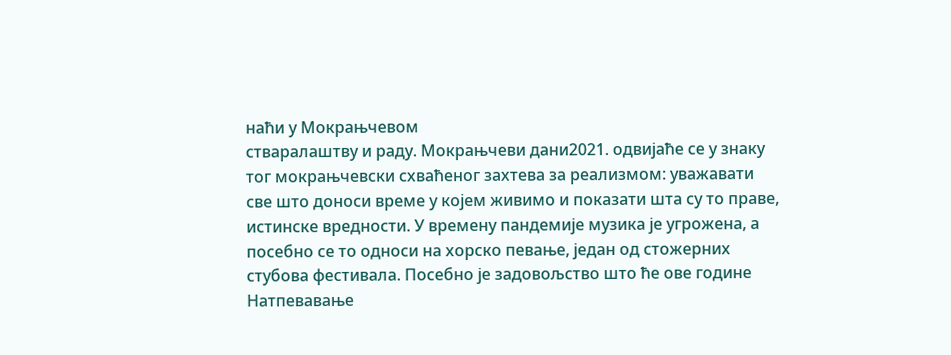наћи у Мокрањчевом
стваралаштву и раду. Мокрањчеви дани2021. одвијаће се у знаку тог мокрањчевски схваћеног захтева за реализмом: уважавати све што доноси време у којем живимо и показати шта су то праве, истинске вредности. У времену пандемије музика је угрожена, а посебно се то односи на хорско певање, један од стожерних стубова фестивала. Посебно је задовољство што ће ове године Натпевавање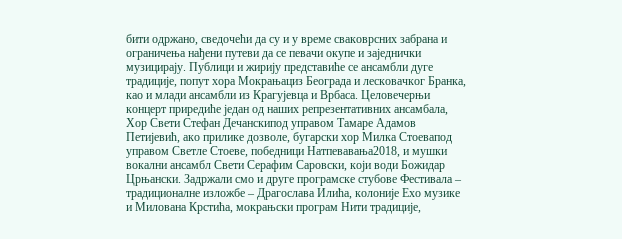бити одржано, сведочећи да су и у време сваковрсних забрана и ограничења нађени путеви да се певачи окупе и заједнички музицирају. Публици и жирију представиће се ансамбли дуге традиције, попут хора Мокрањациз Београда и лесковачког Бранка, као и млади ансамбли из Крагујевца и Врбаса. Целовечерњи концерт приредиће један од наших репрезентативних ансамбала, Хор Свети Стефан Дечанскипод управом Тамаре Адамов Петијевић, ако прилике дозволе, бугарски хор Милка Стоевапод управом Светле Стоеве, победници Натпевавања2018, и мушки вокални ансамбл Свети Серафим Саровски, који води Божидар Црњански. Задржали смо и друге програмске стубове Фестивала – традиционалне изложбе – Драгослава Илића, колоније Ехо музике и Милована Крстића, мокрањски програм Нити традиције,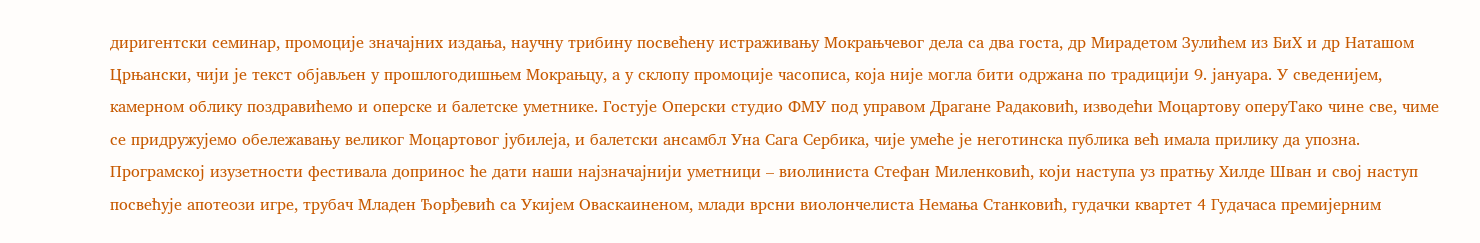диригентски семинар, промоције значајних издања, научну трибину посвећену истраживању Мокрањчевог дела са два госта, др Мирадетом Зулићем из БиХ и др Наташом Црњански, чији је текст објављен у прошлогодишњем Мокрањцу, а у склопу промоције часописа, која није могла бити одржана по традицији 9. јануара. У сведенијем, камерном облику поздравићемо и оперске и балетске уметнике. Гостује Оперски студио ФМУ под управом Драгане Радаковић, изводећи Моцартову оперуТако чине све, чиме се придружујемо обележавању великог Моцартовог јубилеја, и балетски ансамбл Уна Сага Сербика, чије умеће је неготинска публика већ имала прилику да упозна. Програмској изузетности фестивала допринос ће дати наши најзначајнији уметници – виолиниста Стефан Миленковић, који наступа уз пратњу Хилде Шван и свој наступ посвећује апотеози игре, трубач Младен Ђорђевић са Укијем Оваскаиненом, млади врсни виолончелиста Немања Станковић, гудачки квартет 4 Гудачаса премијерним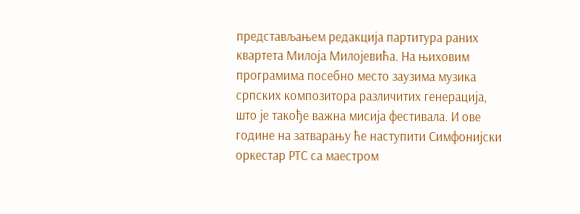представљањем редакција партитура раних квартета Милоја Милојевића. На њиховим програмима посебно место заузима музика српских композитора различитих генерација, што је такође важна мисија фестивала. И ове године на затварању ће наступити Симфонијски оркестар РТС са маестром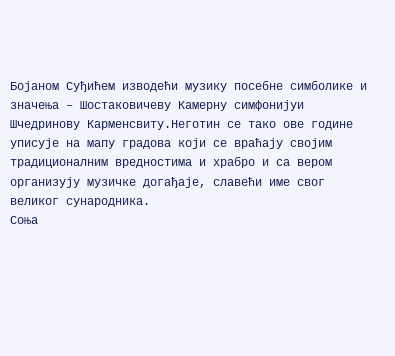Бојаном Суђићем изводећи музику посебне симболике и значења – Шостаковичеву Камерну симфонијуи Шчедринову Карменсвиту.Неготин се тако ове године уписује на мапу градова који се враћају својим традиционалним вредностима и храбро и са вером организују музичке догађаје, славећи име свог великог сународника.
Соња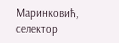Маринковић, селектор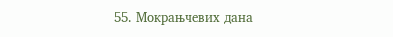55. Мокрањчевих дана